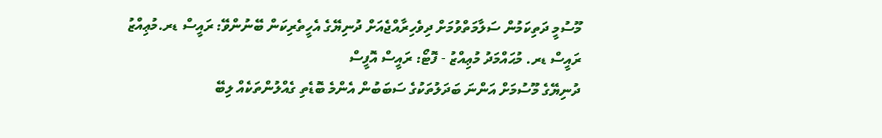މޫސުމީ ދަތިކަމުން ސަލާމަތްވުމަށް ދިވެހިރާއްޖެއަށް ދުނިޔޭގެ އެހީތެރިކަން ބޭނުންވޭ: ރައީސް ޑރ.މުޢިއްޒު
ރައީސް ޑރ. މުޙައްމަދު މުޢިއްޒު - ފޮޓޯ: ރައީސް އޮފީސް
ދުނިޔޭގެ މޫސުމަށް އަންނަ ބަދަލުތަކުގެ ސަބަބުން އެންމެ ބޮޑެތި ގެއްލުންތަކެއް ލިބޭ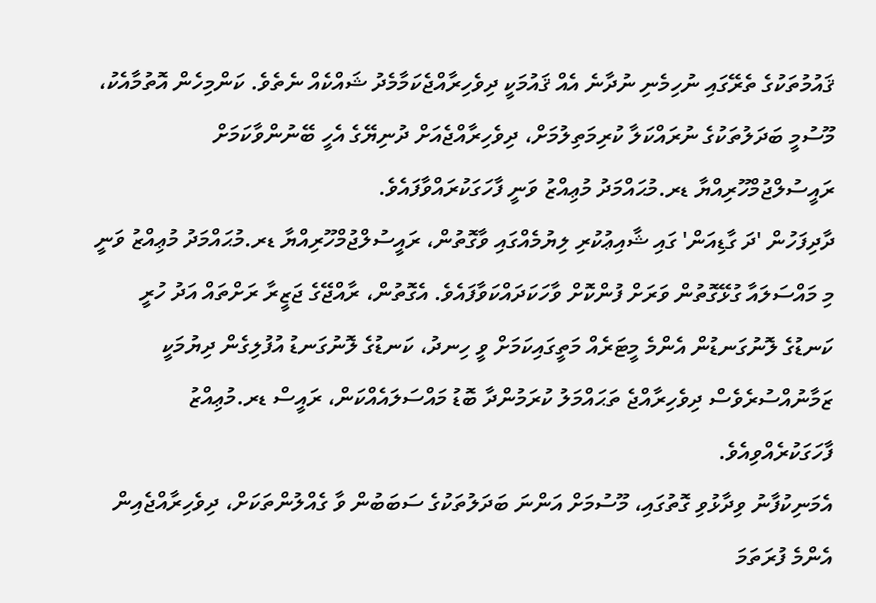ޤައުމުތަކުގެ ތެރޭގައި ނުހިމެނި ނުދާނެ އެއް ޤައުމަކީ ދިވެހިރާއްޖެކަމާމެދު ޝައްކެއް ނެތެވެ. ކަންމިހެން އޮތުމާއެކު، މޫސުމީ ބަދަލުތަކުގެ ނުރައްކަލާ ކުރިމަތިލުމަށް، ދިވެހިރާއްޖެއަށް ދުނިޔޭގެ އެހީ ބޭނުންވާކަމަށް ރައީސުލްޖުމްހޫރިއްޔާ ޑރ.މުޙައްމަދު މުޢިއްޒު ވަނީ ފާހަގަކުރައްވާފައެވެ.
ދާދިފަހުން 'ދަ ގާޑިއަން' ގައި ޝާއިޢުކުރި ލިޔުމެއްގައި ވާގޮތުން، ރައީސުލްޖުމްހޫރިއްޔާ ޑރ.މުޙައްމަދު މުޢިއްޒު ވަނީ މި މައްސަލައާ ގުޅޭގޮތުން ވަރަށް ފުންކޮށް ވާހަކަދައްކަވާފައެވެ. އެގޮތުން، ރާއްޖޭގެ ޖަޒީރާ ރަށްތައް އަދު ހުރީ ކަނޑުގެ ލޮނުގަނޑުން އެންމެ މީޓަރެއް މަތީގައިކަމަށް ވީ ހިނދު، ކަނޑުގެ ލޮނުގަނޑު އުފުލިގެން ދިޔުމަކީ ޒަމާނުއްސުރެވެސް ދިވެހިރާއްޖެ ތަޙައްމަލު ކުރަމުންދާ ބޮޑު މައްސަލައެއްކަން، ރައީސް ޑރ.މުޢިއްޒު ފާހަގަކުރެއްވިއެވެ.
އެމަނިކުފާނު ވިދާޅުވި ގޮތުގައި، މޫސުމަށް އަންނަ ބަދަލުތަކުގެ ސަބަބުން ވާ ގެއްލުންތަކަށް، ދިވެހިރާއްޖެއިން އެންމެ ފުރަތަމަ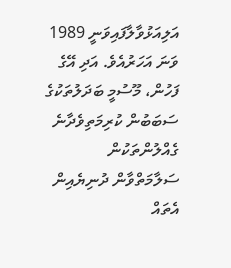އަލިއަޅުވާލާފައިވަނީ 1989 ވަނަ އަހަރުއެވެ. އަދި އޭގެ ފަހުން، މޫސުމީ ބަދަލުތަކުގެ ސަބަބުން ކުރިމަތިވެދާނެ ގެއްލުންތަކުން ސަލާމަތްވާން ދުނިޔެއިން އެތައް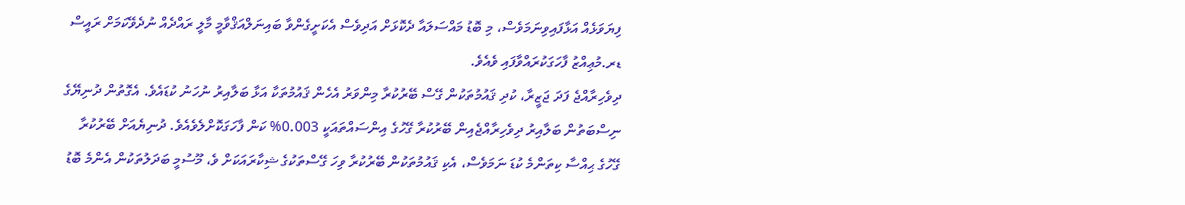ފިޔަވަޅެއް އަޅާފައިވިނަމަވެސް، މި ބޮޑު މައްސަލައާ ދެކޮޅަށް އަދިވެސް އެކަށީގެންވާ ބައިނަލްއަޤްވާމީ މާލީ ރައްދެއް ނުދެވޭކަމަށް ރައީސް ޑރ.މުޢިއްޒު ފާހަގަކުރައްވާފައި ވެއެވެ.
ދިވެހިރާއްޖެ ފަދަ ޖަޒީރާ، ކުދި ޤައުމުތަކުން ގޭސް ބޭރުކުރާ މިންވަރު އެހެން ޤައުމުތަކާ އަޅާ ބަލާއިރު ނުހަނު ކުޑައެވެ. އެގޮތުން ދުނިޔޭގެ ނިސްބަތުން ބަލާއިރު ދިވެހިރާއްޖެއިން ބޭރުކުރާ ގޭހުގެ އިންސައްތައަކީ 0.003% ކަން ފާހަގަކޮށްލެވެއެވެ. ދުނިޔެއަށް ބޭރުކުރާ ގޭހުގެ ޙިއްސާ ކިތަންމެ ކުޑަ ނަމަވެސް، އެކި ޤައުމުތަކުން ބޭރުކުރާ ވިހަ ގޭސްތަކުގެ ޝިކާރައަކަށް ވެ، މޫސުމީ ބަދަލުތަކުން އެންމެ ބޮޑު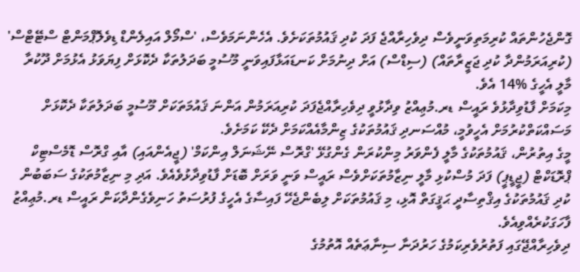ގޮންޖެހުންތައް ކުރިމަތިވަނީވެސް ދިވެހިރާއްޖެ ފަދަ ކުދި ޤައުމުތަކަށެވެ. އެހެންނަމަވެސް، 'ސްމޯލް އައިލެންޑް ޑިވެލޮޕްމަންޓް ސްޓޭޓްސް' (ކުރިއަރަމުންދާ ކުދި ޖަޒީރާތައް) (ސިޑްސް) އަށް ދިނުމަށް ކަނޑައަޅާފައިވަނީ މޫސުމީ ބަދަލުތަކާ ދެކޮޅަށް ފިޔަވަޅު އެޅުމަށް ދޫކުރާ މާލީ އެހީގެ %14 އެވެ.
މިކަމަށް ފާޑުވިދާޅުވެ ރައީސް ޑރ.މުޢިއްޒު ވިދާޅުވީ ދިވެހިރާއްޖެފަދަ ކުރިއަރަމުން އަންނަ ޤައުމަތަކަށް މޫސުމީ ބަދަލުތަކާ ދެކޮޅަށް މަސައްކަތްކުރުމަށް އެހީވުމީ، މުއްސަނދި ޤައުމުތަކުގެ ޒިންމާއެއްކަމަށް ދެކޭ ކަމަށެވެ.
މީގެ އިތުރުން، ޤައުމުތަކުގެ މާލީ ފެންވަރު މިންކުރަން ގެންގުޅޭ 'ގްރޮސް ނޭޝަނަލް އިންކަމް' (ޖީއެންއައި) އާއި ގްރޮސް ޑޮމެސްޓިކް ޕްރޮޑަކްޓް (ޖީޑީޕީ) ފަދަ މުސްކުޅި މާލީ ނިޒާމުތަކަށްވެސް ރައީސް ވަނީ ވަރަށް ބޮޑަށް ފާޑުވިދާޅުވެއެވެ. އަދި މި ނިޒާމުތަކުގެ ސަބަބުން ކުދި ޤައުމުތަކުގެ އިޤްތިސާދީ ޙަޤީގަތް އޮޅި، މި ޤައުމުތަކަށް ލިބެންޖެހޭ ފައިސާގެ އެހީގެ ފުރުސަތު ހަނިވެގެންދާކަން ރައީސް ޑރ.މުޢިއްޒު ފާހަގަކުރެއްވިއެވެ.
ދިވެހިރާއްޖޭގައި ފަތުރުވެރިކަމުގެ ހަރުދަނާ ސިނާޢަތެއް އޮތުމުގެ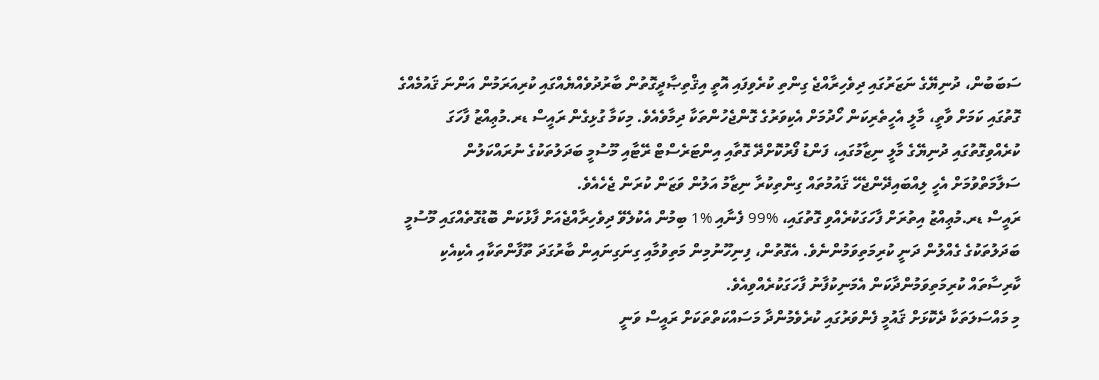ސަބަބުން، ދުނިޔޭގެ ނަޒަރުގައި ދިވެހިރާއްޖެ ގިންތި ކުރެވިފައި އޮތީ އިޤްތިޞާދީގޮތުން ބާރުދުވެއްޔެއްގައި ކުރިއަރަމުން އަންނަ ޤައުމެއްގެ ގޮތުގައި ކަމަށް ވާތީ، މާލީ އެހީތެރިކަން ހޯދުމަށް އެކިވަރުގެ ގޮންޖެހުންތަކާ ދިމާވެއެވެ. މިކަމާ ގުޅިގެން ރައީސް ޑރ.މުޢިއްޒު ފާހަގަ ކުރެއްވިގޮތުގައި ދުނިޔޭގެ މާލީ ނިޒާމުގައި، ފަންޑު ފޯރުކޮށްދޭ ގޮތާއި އިންޓަރެސްޓް ރޭޓާއި މޫސުމީ ބަދަލުތަކުގެ ނުރައްކަލުން ސަލާމަތްވުމަށް އެހީ ލިއްބައިދޭންޖެހޭ ޤައުމުތައް ގިންތިކުރާ ނިޒާމު އަލުން ވަޒަން ކުރަން ޖެހެއެވެ.
ރައީސް ޑރ.މުޢިއްޒު އިތުރަށް ފާހަގަކުރެއްވި ގޮތުގައި، %99 ފެނާއި %1 ބިމުން އެކުލެވޭ ދިވެހިރާއްޖެއަށް ފާޅުކަން ބޮޑުގޮތެއްގައި މޫސުމީ ބަދަލުތަކުގެ ގެއްލުން ދަނީ ކުރިމަތިވަމުންނެވެ. އެގޮތުން، ފިނިހޫނުމިން މަތިވުމާއި ގިނަގިނައިން ބާރުގަދަ ތޫފާންތަކާއި އެކިއެކި ކާރިސާތައް ކުރިމަތިވަމުންދާކަން އެމަނިކުފާނު ފާހަގަކުރެއްވިއެވެ.
މި މައްސަލަތަކާ ދެކޮޅަށް ޤައުމީ ފެންވަރުގައި ކުރެވެމުންދާ މަސައްކަތްތަކަށް ރައީސް ވަނީ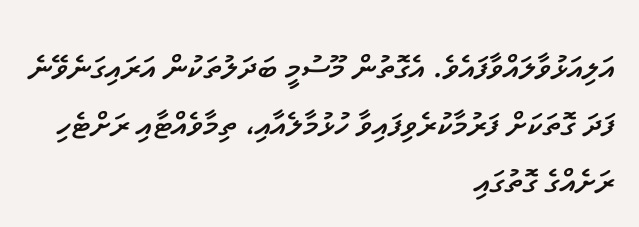އަލިއަޅުވާލައްވާފައެވެ. އެގޮތުން މޫސުމީ ބަދަލުތަކުން އަރައިގަނެވޭނެ ފަދަ ގޮތަކަށް ފަރުމާކުރެވިފައިވާ ހުޅުމާލެއާއި، ތިމާވެއްޓާއި ރަށްޓެހި ރަށެއްގެ ގޮތުގައި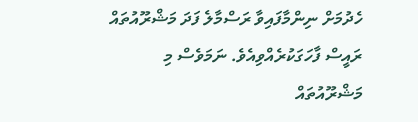ހެދުމަށް ނިންމާފައިވާ ރަސްމާލެ ފަދަ މަޝްރޫއުތައް ރައީސް ފާހަގަކުރެއްވިއެވެ. ނަމަވެސް މި މަޝްރޫއުތައް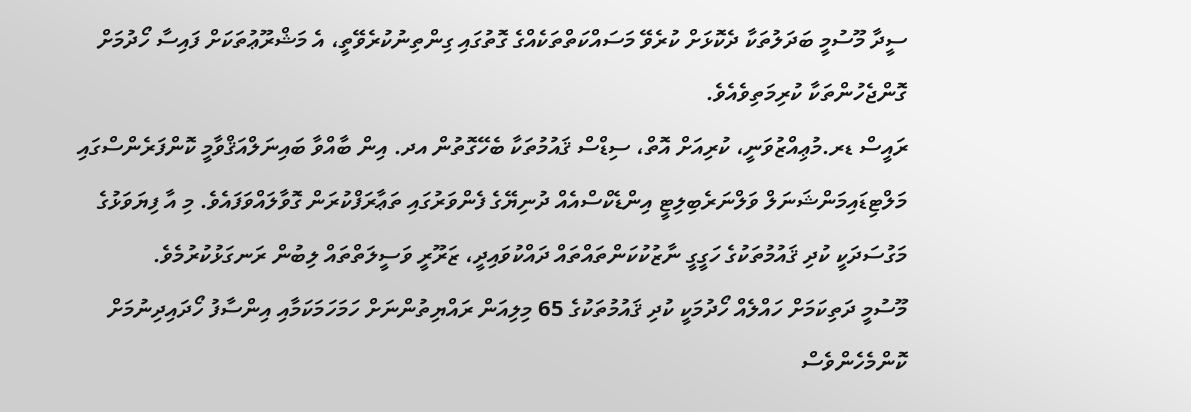ސީދާ މޫސުމީ ބަދަލުތަކާ ދެކޮޅަށް ކުރެވޭ މަސައްކަތްތަކެއްގެ ގޮތުގައި ގިންތިނުކުރެވޭތީ، އެ މަޝްރޫޢުތަކަށް ފައިސާ ހޯދުމަށް ގޮންޖެހުންތަކާ ކުރިމަތިވެއެވެ.
ރައީސް ޑރ.މުޢިއްޒުވަނީ، ކުރިއަށް އޮތް، ސިޑްސް ޤައުމުތަކާ ބެހޭގޮތުން އދ. އިން ބާއްވާ ބައިނަލްއަޤްވާމީ ކޮންފަރެންސްގައި މަލްޓިޑައިމަންޝަނަލް ވަލްނަރެބިލިޓީ އިންޑެކްސްއެއް ދުނިޔޭގެ ފެންވަރުގައި ތަޢާރަފްކުރަން ގޮވާލައްވަފައެވެ. މި އާ ފިޔަވަޅުގެ މަގުސަދަކީ ކުދި ޤައުމުތަކުގެ ހަގީގީ ނާޒުކުކަންތައްތައް ދައްކުވައިދީ، ޒަރޫރީ ވަސީލަތްތައް ލިބުން ރަނގަޅުކުރުމެވެ.
މޫސުމީ ދަތިކަމަށް ހައްލެއް ހޯދުމަކީ ކުދި ޤައުމުތަކުގެ 65 މިލިއަން ރައްޔިތުންނަށް ހަމަހަމަކަމާއި އިންސާފު ހޯދައިދިނުމަށް ކޮންމެހެންވެސް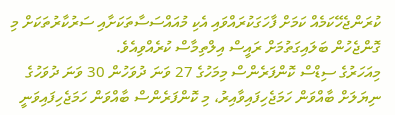ކުރަންޖެހޭކަމެއް ކަމަށް ފާހަގަކުރައްވައި އެކި މުއައްސަސާތަކަށާއި ސަރުކާރުތަކަށް މި ގޮންޖެހުން ބަލައިގަތުމަށް ރައީސް އިލްތިމާސް ކުރެއްވިއެވެ.
މިއަހަރުގެ ސިޑްސް ކޮންފަރެންސް މިމަހުގެ 27 ވަނަ ދުވަހުން 30 ވަނަ ދުވަހުގެ ނިޔަލަށް ބާއްވަން ހަމަޖެހިފައިވާއިރު، މި ކޮންފަރެންސް ބާއްވަން ހަމަޖެހިފައިވަނީ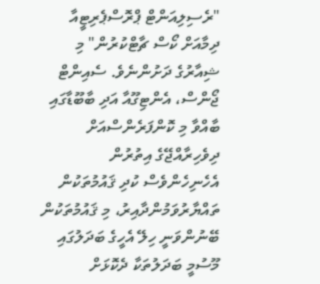"ރެސިލިއަންޓް ޕްރޮސްޕެރިޓީއާ ދިމާއަށް ކޯސް ޗާޓްކުރުން" މި ޝިއާރުގެ ދަށުންނެވެ. ސެއިންޓް ޖޯންސް، އެންޓިގޫއާ އަދި ބާބޫޑާގައި ބާއްވާ މި ކޮންފަރެންސްއަށް ދިވެހިރާއްޖޭގެ އިތުރުން އެހެނިހެންވެސް ކުދި ޤައުމުތަކުން ތައްޔާރުވަމުންދާއިރު، މި ޤައުމުތަކުން ބޭނުންވަނީ ހިލޭ އެހީގެ ބަދަލުގައި މޫސުމީ ބަދަލުތަކާ ދެކޮޅަށް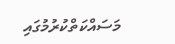މަސައްކަތްކުރުމުގައި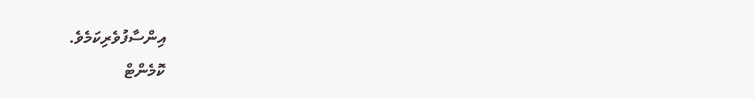އިންސާފުވެރިކަމެވެ.
ކޮމެންޓް